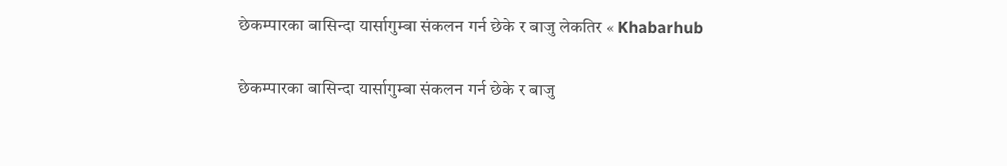छेकम्पारका बासिन्दा यार्सागुम्बा संकलन गर्न छेके र बाजु लेकतिर « Khabarhub

छेकम्पारका बासिन्दा यार्सागुम्बा संकलन गर्न छेके र बाजु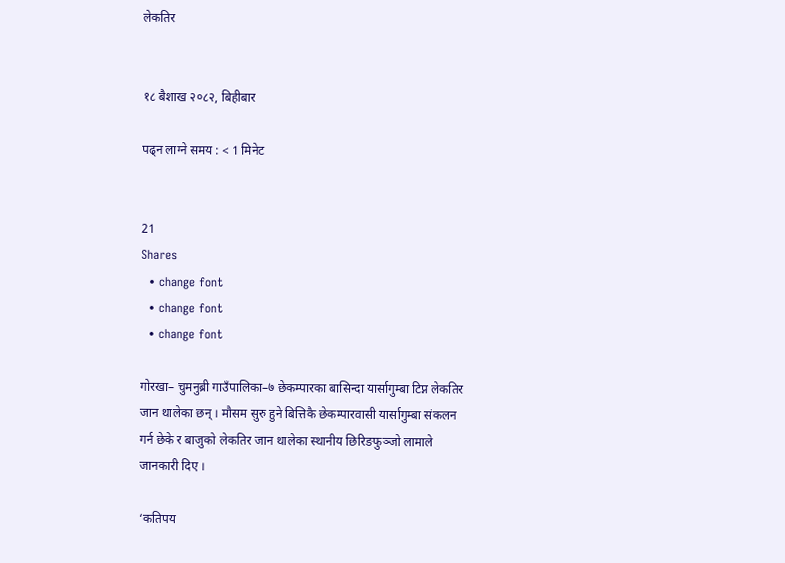लेकतिर


१८ बैशाख २०८२, बिहीबार

पढ्न लाग्ने समय : < 1 मिनेट


21
Shares
  • change font
  • change font
  • change font

गोरखा– चुमनुब्री गाउँपालिका–७ छेकम्पारका बासिन्दा यार्सागुम्बा टिप्न लेकतिर जान थालेका छन् । मौसम सुरु हुने बित्तिकै छेकम्पारवासी यार्सागुम्बा संकलन गर्न छेके र बाजुको लेकतिर जान थालेका स्थानीय छिरिङफुञ्जो लामाले जानकारी दिए ।

‘कतिपय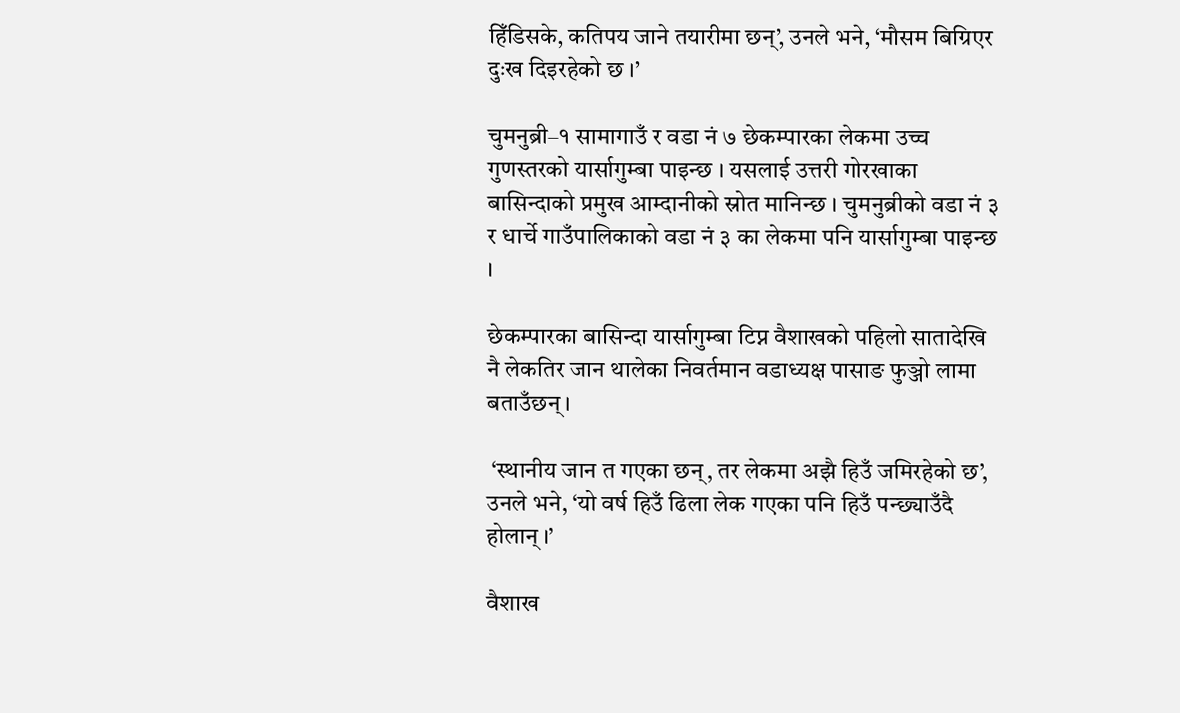हिँडिसके, कतिपय जाने तयारीमा छन्’, उनले भने, ‘मौसम बिग्रिएर दुःख दिइरहेको छ ।’

चुमनुब्री–१ सामागाउँ र वडा नं ७ छेकम्पारका लेकमा उच्च गुणस्तरको यार्सागुम्बा पाइन्छ । यसलाई उत्तरी गोरखाका बासिन्दाको प्रमुख आम्दानीको स्रोत मानिन्छ । चुमनुब्रीको वडा नं ३ र धार्चे गाउँपालिकाको वडा नं ३ का लेकमा पनि यार्सागुम्बा पाइन्छ ।

छेकम्पारका बासिन्दा यार्सागुम्बा टिप्न वैशाखको पहिलो सातादेखि नै लेकतिर जान थालेका निवर्तमान वडाध्यक्ष पासाङ फुञ्जो लामा बताउँछन्।

 ‘स्थानीय जान त गएका छन्, तर लेकमा अझै हिउँ जमिरहेको छ’, उनले भने, ‘यो वर्ष हिउँ ढिला लेक गएका पनि हिउँ पन्छ्याउँदै होलान् ।’

वैशाख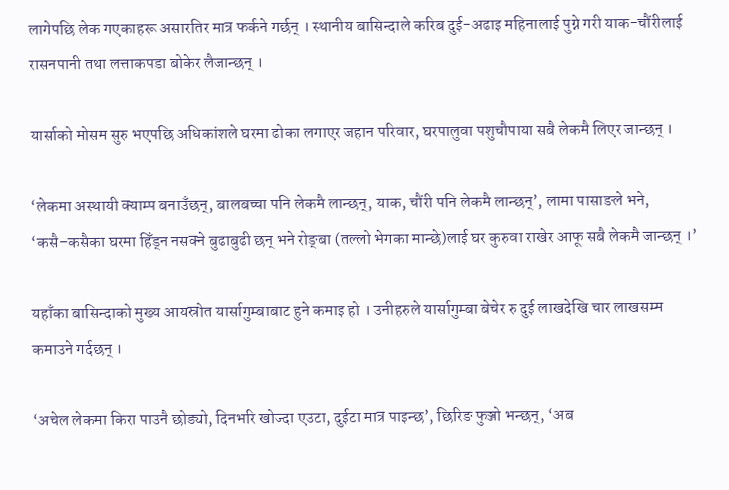लागेपछि लेक गएकाहरू असारतिर मात्र फर्कने गर्छन् । स्थानीय बासिन्दाले करिब दुई-अढाइ महिनालाई पुग्ने गरी याक-चौंरीलाई रासनपानी तथा लत्ताकपडा बोकेर लैजान्छन् ।

यार्साको मोसम सुरु भएपछि अधिकांशले घरमा ढोका लगाएर जहान परिवार, घरपालुवा पशुचौपाया सबै लेकमै लिएर जान्छन् ।

‘लेकमा अस्थायी क्याम्प बनाउँछन्, बालबच्चा पनि लेकमै लान्छन्, याक, चौंरी पनि लेकमै लान्छन्’, लामा पासाङले भने, ‘कसै–कसैका घरमा हिँड्न नसक्ने बुढाबुढी छन् भने रोङ्बा (तल्लो भेगका मान्छे)लाई घर कुरुवा राखेर आफू सबै लेकमै जान्छन् ।’

यहाँका बासिन्दाको मुख्य आयस्रोत यार्सागुम्बाबाट हुने कमाइ हो । उनीहरुले यार्सागुम्बा बेचेर रु दुई लाखदेखि चार लाखसम्म कमाउने गर्दछन् ।

‘अचेल लेकमा किरा पाउनै छोड्यो, दिनभरि खोज्दा एउटा, दुईटा मात्र पाइन्छ’, छिरिङ फुञ्जो भन्छन्, ‘अब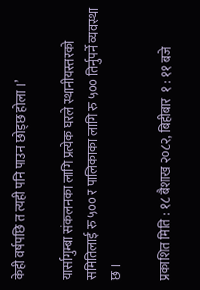केही वर्षपछि त त्यही पनि पाउन छोड्छ होला ।’

यार्सागुम्बा संकलनका लागि प्रत्येक घरले स्थानीयस्तरको समितिलाई रु ५०० र पालिकाका लागि रु ५०० तिर्नुपर्ने व्यवस्था छ ।

प्रकाशित मिति : १८ बैशाख २०८२, बिहीबार  १ : ११ बजे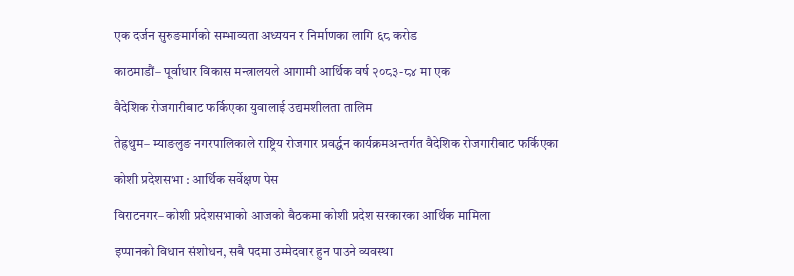एक दर्जन सुरुङमार्गको सम्भाव्यता अध्ययन र निर्माणका लागि ६८ करोड

काठमाडौं– पूर्वाधार विकास मन्त्रालयले आगामी आर्थिक वर्ष २०८३-८४ मा एक

वैदेशिक रोजगारीबाट फर्किएका युवालाई उद्यमशीलता तालिम

तेह्रथुम– म्याङलुङ नगरपालिकाले राष्ट्रिय रोजगार प्रवर्द्धन कार्यक्रमअन्तर्गत वैदेशिक रोजगारीबाट फर्किएका

कोशी प्रदेशसभा : आर्थिक सर्वेक्षण पेस

विराटनगर– कोशी प्रदेशसभाको आजको बैठकमा कोशी प्रदेश सरकारका आर्थिक मामिला

इप्पानको विधान संशोधन, सबै पदमा उम्मेदवार हुन पाउने व्यवस्था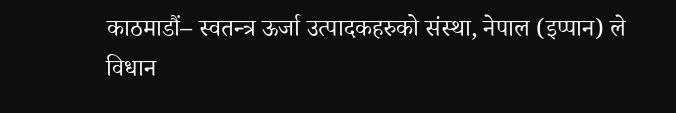काठमाडौं– स्वतन्त्र ऊर्जा उत्पादकहरुको संस्था, नेपाल (इप्पान) ले विधान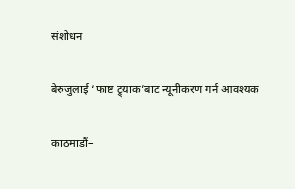संशोधन

बेरुजुलाई ‘फाष्ट ट्र्याक’बाट न्यूनीकरण गर्न आवश्यक

काठमाडौं–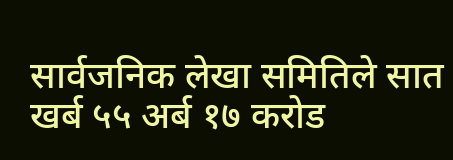सार्वजनिक लेखा समितिले सात खर्ब ५५ अर्ब १७ करोड